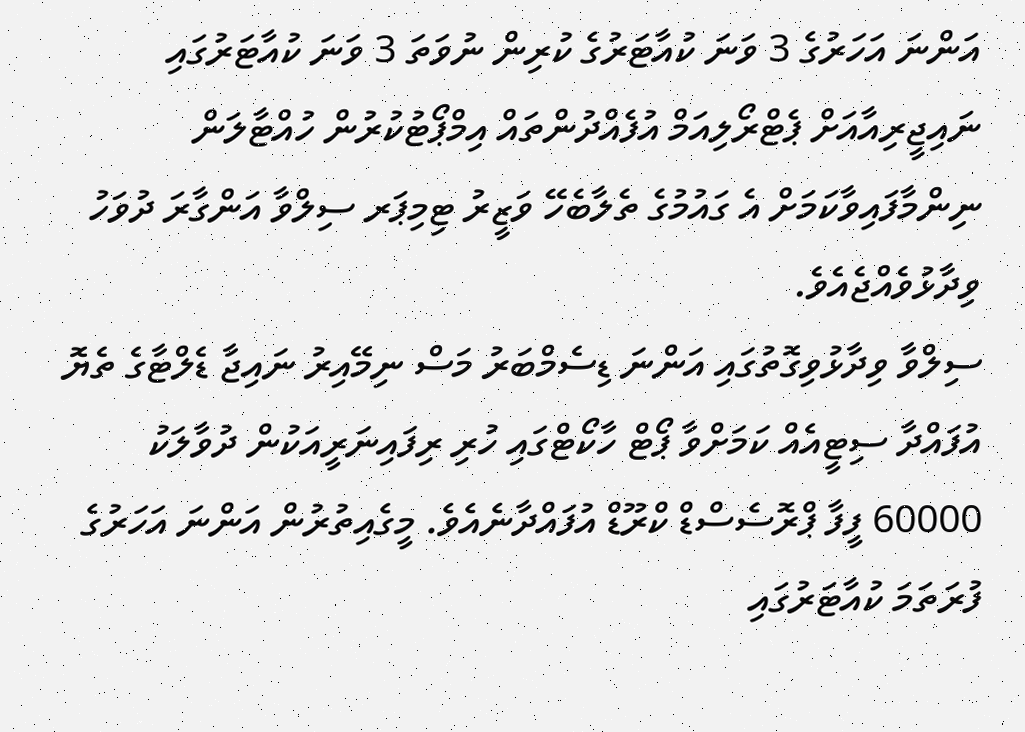އަންނަ އަހަރުގެ 3 ވަނަ ކުއާޓަރުގެ ކުރިން ނުވަތަ 3 ވަނަ ކުއާޓަރުގައި ނައިޖީރިއާއަށް ޕެޓްރޯލިއަމް އުފެއްދުންތައް އިމްޕޯޓުކުރުން ހުއްޓާލަން ނިންމާފައިވާކަމަށް އެ ގައުމުގެ ތެލާބެހޭ ވަޒީރު ޓިމިޕަރ ސިލްވާ އަންގާރަ ދުވަހު ވިދާޅުވެއްޖެއެވެ.
ސިލްވާ ވިދާޅުވިގޮތުގައި އަންނަ ޑިސެމްބަރު މަސް ނިމޭއިރު ނައިޖާ ޑެލްޓާގެ ތެޔޮ އުފައްދާ ސިޓީއެއް ކަމަށްވާ ޕޯޓް ހާކޯޓްގައި ހުރި ރިފައިނަރީއަކުން ދުވާލަކު 60000 ފީފާ ޕްރޮސެސްޑް ކްރޫޑް އުފައްދާނެއެވެ. މީގެއިތުރުން އަންނަ އަހަރުގެ ފުރަތަމަ ކުއާޓަރުގައި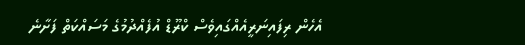އެހެން ރިފައިނަރީއެއްގައިވެސް ކްރޫޑް އުފެއްދުމުގެ މަސައްކަތް ފަށާނެ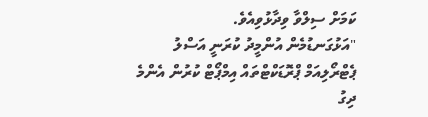ކަމަށް ސިލްވާ ވިދާޅުވިއެވެ.
"އަޅުގަނޑުމެން އުންމީދު ކުރަނީ އަސްލު ޕެޓްރޯލިއަމް ޕްރޮޑަކްޓްތައް އިމްޕޯޓް ކުރުން އެންމެ ދިގު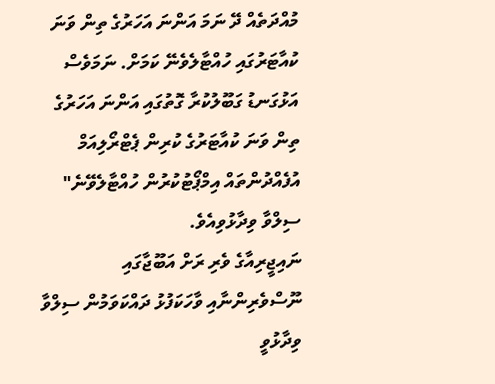މުއްދަތެއް ދޭ ނަމަ އަންނަ އަހަރުގެ ތިން ވަނަ ކުއާޓަރުގައި ހުއްޓާލެވެނޭ ކަމަށް. ނަމަވެސް އަޅުގަނޑު ގަބޫލުކުރާ ގޮތުގައި އަންނަ އަހަރުގެ ތިން ވަނަ ކުއާޓަރުގެ ކުރިން ޕެޓްރޯލިއަމް އުފެއްދުންތައް އިމްޕޯޓުކުރުން ހުއްޓާލެވޭނެ" ސިލްވާ ވިދާޅުވިއެވެ.
ނައިޖީރިއާގެ ވެރި ރަށް އަބޫޖާގައި ނޫސްވެރިންނާއި ވާހަކަފުޅު ދައްކަވަމުން ސިލްވާ ވިދާޅުވީ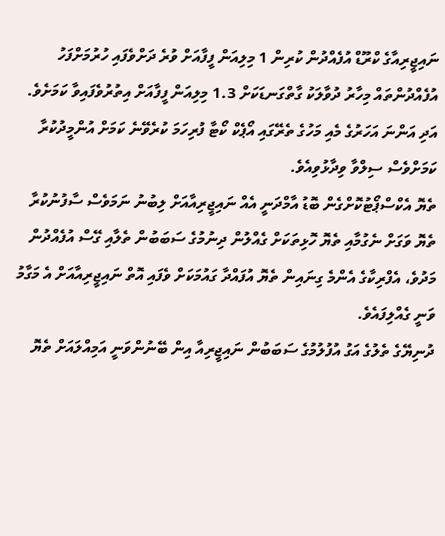ނައިޖީރިއާގެ ކްރޫޑް އުފެއްދުން ކުރިން 1 މިލިއަން ފީފާއަށް ވުރެ ދަށްވެފައި ހުރުމަށްފަހު އުފެއްދުންތައް މިހާރު ދުވާލަކު ގާތްގަނޑަކަށް 1.3 މިލިއަން ފީފާއަށް އިތުރުވެފައިވާ ކަމަށެވެ. އަދި އަންނަ އަހަރުގެ މެއި މަހުގެ ތެރޭގައި އޯޕެކް ކޯޓާ ފުރިހަމަ ކުރެވޭނެ ކަމަށް އުންމީދުކުރާ ކަމަށްވެސް ސިލްވާ ވިދާޅުވިއެވެ.
ތެޔޮ އެކްސްޕޯޓުކޮށްގެން ބޮޑު އާމްދަނީ އެއް ނައިޖީރިއާއަށް ލިބުނު ނަމަވެސް ސާފުނުކުރާ ތެޔޮ ވަގަށް ނެގުމާއި ތެޔޮ ހޮޅިތަކަށް ގެއްލުން ދިނުމުގެ ސަބަބުން ތެލާއި ގޭސް އުފެއްދުން މަދުވެ، އެފްރިކާގެ އެންމެ ގިނައިން ތެޔޮ އުފައްދާ ގައުމަކަށް ވެފައި އޮތް ނައިޖީރިއާއަށް އެ މަގާމު ވަނީ ގެއްލިފައެވެ.
ދުނިޔޭގެ ތެލުގެ އަގު އުފުލުމުގެ ސަބަބުން ނައިޖީރިއާ އިން ބޭނުންވަނީ އަމިއްލައަށް ތެޔޮ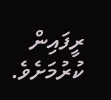ރީފައިން ކުރުމަށެވެ.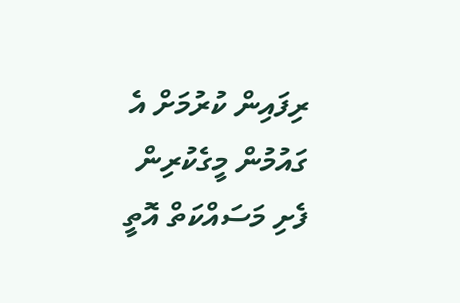ރިފައިން ކުރުމަށް އެ ގައުމުން މީގެކުރިން ފެށި މަސައްކަތް އޮތީ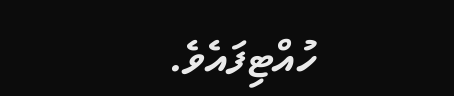ހުއްޓިފައެވެ.